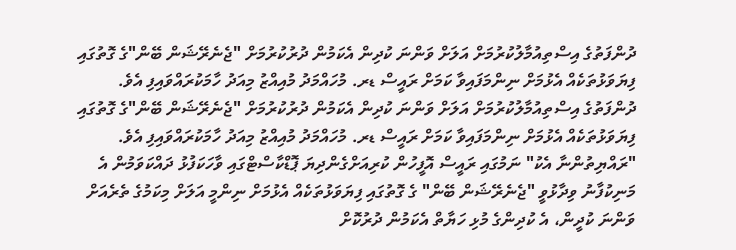ދުންފަތުގެ އިސްތިއުމާލުކުރުމަށް އަލަށް ވަންނަ ކުދިން އެކަމުން ދުރުކުރުމަށް "ޖެނެރޭޝަން ބޭން"ގެ ގޮތުގައި ފިޔަވަޅުތަކެއް އެޅުމަށް ނިންމަފައިވާ ކަމަށް ރައީސް ޑރ. މުހައްމަދު މުއިއްޒު މިއަދު ހާމަކުރައްވައިފި އެވެ.
ދުންފަތުގެ އިސްތިއުމާލުކުރުމަށް އަލަށް ވަންނަ ކުދިން އެކަމުން ދުރުކުރުމަށް "ޖެނެރޭޝަން ބޭން"ގެ ގޮތުގައި ފިޔަވަޅުތަކެއް އެޅުމަށް ނިންމަފައިވާ ކަމަށް ރައީސް ޑރ. މުހައްމަދު މުއިއްޒު މިއަދު ހާމަކުރައްވައިފި އެވެ.
"ރައްޔިތުންނާ އެކު" ނަމުގައި ރައީސް އޮފީހުން ކުރިއަށްގެންދިޔަ ޕޮޑްކާސްޓްގައި ވާހަކަފުޅު ދައްކަވަމުން އެ މަނިކުފާނު ވިދާޅުވީ "ޖެނެރޭޝަން ބޭން" ގެ ގޮތުގައި ފިޔަވަޅުތަކެއް އެޅުމަށް ނިންމީ އަލަށް މިކަމުގެ ތެރެއަށް ވަންނަ ކުދީން، އެ ކުދިންގެ މުޅި ހަޔާތް އެކަމުން ދުރުކޮށް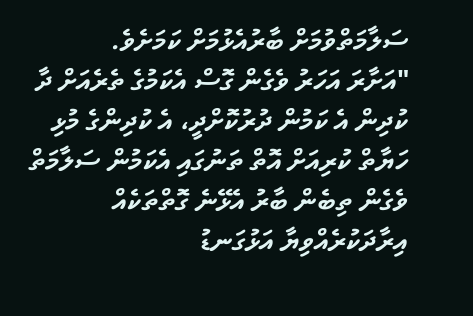ސަލާމަތްވުމަށް ބާރުއެޅުމަށް ކަމަށެވެ.
"އަށާރަ އަހަރު ވެގެން ގޮސް އެކަމުގެ ތެރެއަށް ދާ ކުދިން އެ ކަމުން ދުރުކޮށްދީ، އެ ކުދިންގެ މުޅި ހަޔާތް ކުރިއަށް އޮތް ތަނުގައި އެކަމުން ސަލާމަތް ވެގެން ތިބެން ބާރު އެޅޭނެ ގޮތްތަކެއް އިރާދަކުރެއްވިޔާ އަޅުގަނޑު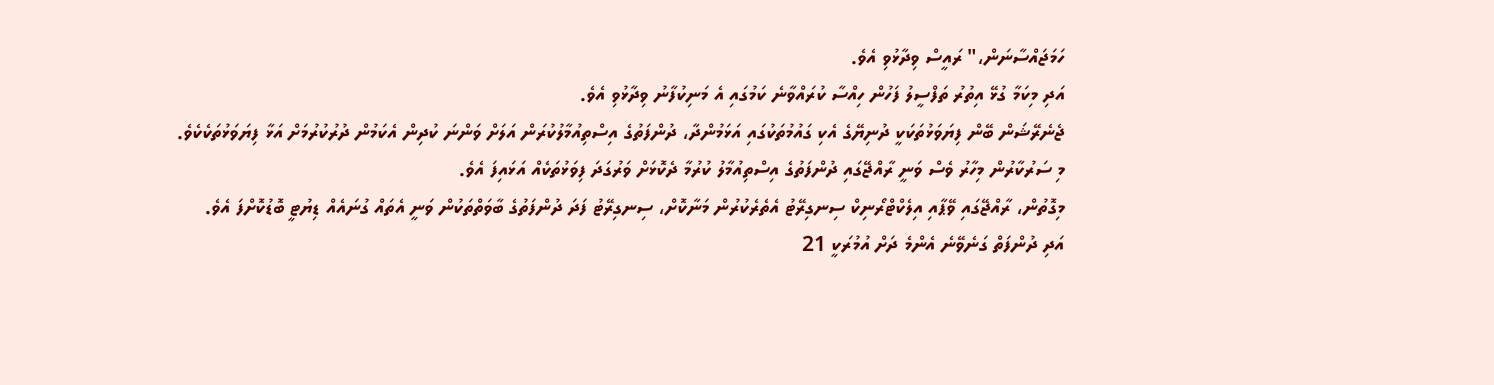ހަމަޖައްސާނަން،" ރައީސް ވިދާޅުވި އެވެ.
އަދި މިކަމާ ގުޅޭ އިތުރު ތަފްސީލު ފަހުން ހިއްސާ ކުރައްވާނެ ކަމުގައި އެ މަނިކުފާނު ވިދާޅުވި އެވެ.
ޖެނެރޭޝަން ބޭން ފިޔަވަޅުތަކަކީ ދުނިޔޭގެ އެކި ގައުމުތަކުގައި އަޅަމުންދާ، ދުންފަތުގެ އިސްތިއުމާލުކުރަން އަލަށް ވަންނަ ކުދިން އެކަމުން ދުރުކުރުމަށް އަޅާ ފިޔަވަޅުތަކެކެވެ.
މި ސަރުކާރުން މިހާރު ވެސް ވަނީ ރާއްޖޭގައި ދުންފަތުގެ އިސްތިއުމާލު ކުރުމާ ދެކޮޅަށް ވަރުގަދަ ފިވަޅުތަކެއް އަޅައިފަ އެވެ.
މިގޮތުން، ރާއްޖޭގައި ވޭޕާއި އިލެކްޓްރޯނިކް ސިނގިރޭޓު އެތެރެކުރުން މަނާކޮށް، ސިނގިރޭޓު ފަދަ ދުންފަތުގެ ބާވަތްތަކުން ވަނީ އެތައް ގުނައެއް ޑިޔުޓީ ބޮޑުކޮށްފަ އެވެ.
އަދި ދުންފަތް ގަނެވޭނެ އެންމެ ދަށް އުމުރަކީ 21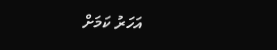އަހަރު ކަމަށް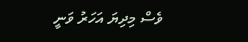ވެސް މިދިޔަ އަހަރު ވަނީ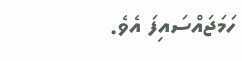ހަމަޖައްސައިފަ އެވެ.